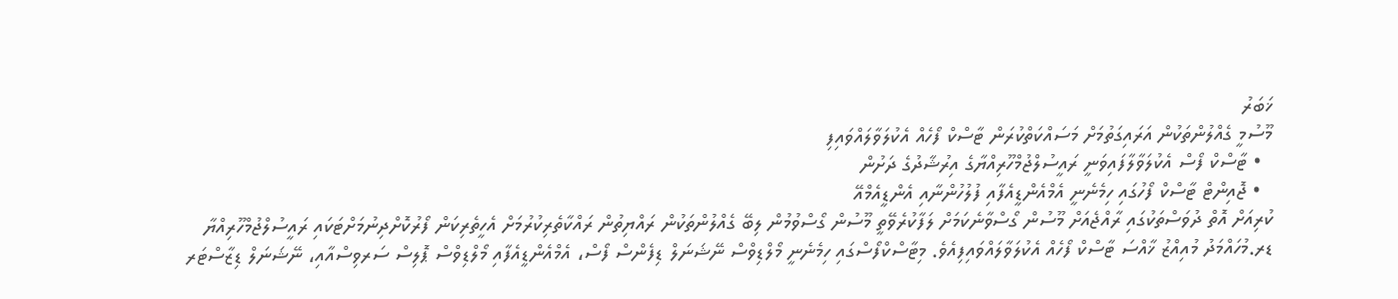ޚަބަރު
މޫސުމީ ގެއްލުންތަކުން އަރައިގަތުމަށް މަސައްކަތްކުރަން ޓާސްކް ފޯހެއް އެކުލަވާލައްވައިފި
  • ޓާސްކް ފޯސް އެކުލަވާލާފައިވަނީ ރައީސުލްޖުމްހޫރިއްޔާގެ އިރުޝާދުގެ ދަށުން
  • ޖޮއިންޓް ޓާސްކް ފޯހުގައި ހިމެނެނީ އެމްއެންޑީއެފާއި ފުލުހުންނާއި އެންޑީއެމްއޭ
ކުރިއަށް އޮތް ދުވަސްތަކުގައި ރާއްޖެއަށް މޫސުން ގޯސްވާނެކަމަށް ލަފާކުރެވޭތީ މޫސުން ގޯސްވުމުން ލިބޭ ގެއްލުންތަކުން ރައްޔިތުން ރައްކާތެރިކުރުމަށް އެހީތެރިކަން ފޯރުކޮށްދިނުމަށްޓަކައި ރައީސުލްޖުމްހޫރިއްޔާ ޑރ.މުހައްމަދު މުއިއްޒު ޚާއްސަ ޓާސްކް ފޯހެއް އެކުލަވާލައްވައިފިއެވެ. މިޓާސްކްފޯސްގައި ހިމެނެނީ މޯލްޑިވްސް ނޭޝަނަލް ޑިފެންސް ފޯސް، އެމްއެންޑީއެފާއި މޯލްޑިވްސް ޕޮލިސް ސަރވިސްއާއި، ނޭޝަނަލް ޑިޒާސްޓަރ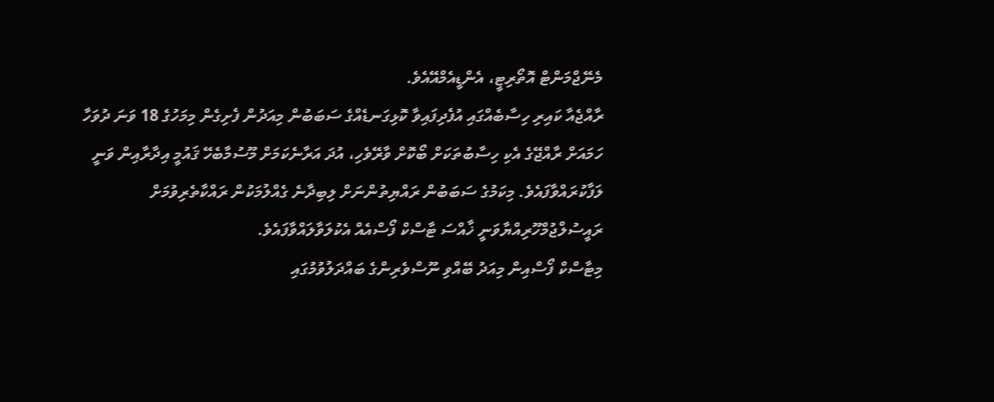މެނޭޖްމަންޓް އޮތޯރިޓީ، އެންޑީއެމްއޭއެވެ.
ރާއްޖެއާ ކައިރި ހިސާބެއްގައި އުފެދިފައިވާ ކޮޅިގަނޑެއްގެ ސަބަބުން މިއަދުން ފެށިގެން މިމަހުގެ 18 ވަނަ ދުވަހާ ހަމައަށް ރާއްޖޭގެ އެކި ހިސާބުތަކަށް ބޯކޮށް ވާރޭވެހި، އުދަ އަރާނެކަމަށް މޫސުމާބެހޭ ޤައުމީ އިދާރާއިން ވަނީ ލަފާކުރައްވާފައެވެ. މިކަމުގެ ސަބަބުން ރައްޔިތުންނަށް ލިބިދާނެ ގެއްލުމަކުން ރައްކާތެރިވުމަށް ރައީސުލްޖުމްހޫރިއްޔާވަނީ ޚާއްސަ ޓާސްކް ފޯސްއެއް އެކުލަވާލައްވާފައެވެ.
މިޓާސްކް ފޯސްއިން މިއަދު ބޭއްވި ނޫސްވެރިންގެ ބައްދަލުވުމުގައި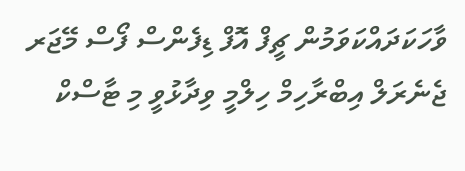ވާހަކަދައްކަވަމުން ޗީފް އޮފް ޑިފެންސް ފޯސް މޭޖަރ ޖެނެރަލް އިބްރާހިމް ހިލްމީ ވިދާޅުވީ މި ޓާސްކް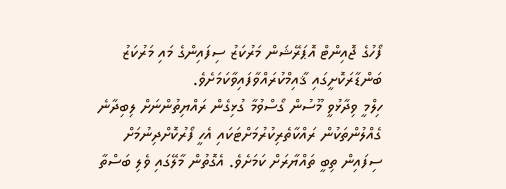ފޯހުގެ ޖޮއިންޓް އޮޕަރޭޝަން މަރުކަޒު ސިފައިންގެ މައި މަރުކަޒު ބަންޑާރަކޮށީގައި ޤާއިމްކުރައްވާފައިވާކަމަށެވެ.
ހިލްމީ ވިދާޅުވީ މޫސުން ގޯސްވުމާ ގުޅިގެން ރައްޔިތުންނަށް ލިބިދާނެ ގެއްލުންތަކުން ރައްކާތެރިކުރުމަށްޓަކައި އެހީ ފޯރުކޮށްދިނުމަށް ސިފައިން ތިބީ ތައްޔާރަށް ކަމަށެވެ. އެގޮތުން މާލޭގައި ވެލި ބަސްތާ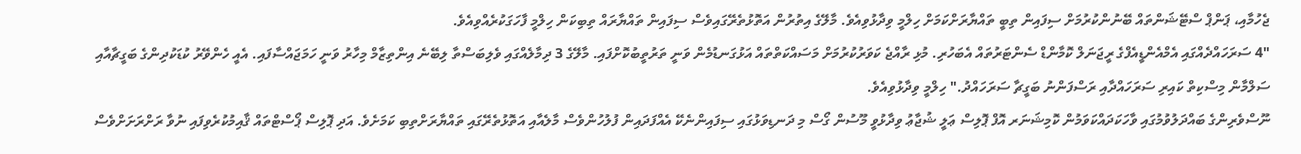ޖެހުމާއި، ޕަންޕް ސްޓޭޝަންތައް ބޭނުންކުރުމަށް ސިފައިން ތިބީ ތައްޔާރަށްކަމަށް ހިލްމީ ވިދާޅުވިއެވެ. މާލޭގެ އިތުރުން އަތޮޅުތެރޭގައިވެސް ސިފައިން ތައްޔާރައް ތިބިކަން ހިލްމީ ފާހަގަކުރެއްވިއެވެ.
"4 ސަރަހައްދެއްގައި އެމްއެންޑީއެފްގެ ރީޖަނަލް ކޮމާންޑް ސެންޓަރުތައް އެބަހުރި. މުޅި ރާއްޖެ ކަވަރުކުރުމަށް މަސައްކަތްތައް އަޅުގަނޑުމެން ވަނީ ތަރުތީބުކޮށްފައި. މާލޭގެ 3 ދިމާލެއްގައި ވެލިބަސްތާ ލިބޭނެ އިންތިޒާމް މިހާރު ވަނީ ހަމަޖައްސާފައި. އެއީ ހެންވޭރު ކުޑަކުދިންގެ ބަގީޗާއާއި ސަލްމާން މިސްކިތް ކައިރި ސަރަހައްދާއި ރަސްފަންނު ބަގީޗާ ސަރަހައްދު." ހިލްމީ ވިދާޅުވިއެވެ.
ނޫސްވެރިންގެ ބައްދަލުވުމުގައި ވާހަކަދައްކަވަމުން ކޮމިޝަނަރ އޮފް ޕޮލިސް ޢަލީ ޝުޖާޢު ވިދާޅުވީ މޫސުން ގޯސް މި ދަނޑިވަޅުގައި ސިފައިންނެކޭ އެއްފަދައިން ފުލުހުންވެސް މާލެއާއި އަތޮޅުތެރޭގައި ތައްޔާރަށްތިބި ކަމަށެވެ. އަދި ޕޮލިސް ޕޯސްޓްތައް ޤާއިމުކުރެވިފައި ނުވާ ރަށްރަށަށްވެސް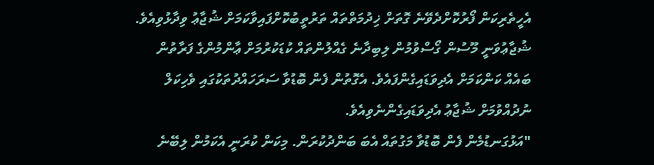އެހީތެރިކަން ފޯރުކޮށްދެވޭނެ ގޮތަށް ޚިދުމަތްތައް ތަރުތީބުކޮށްފައިވާކަމަށް ޝުޖާޢު ވިދާޅުވިއެވެ.
ޝުޖާޢުވަނީ މޫސުން ގޯސްވުމުން ލިބިދާނެ ގެއްލުންތައް ކުޑަކުރުމަށް ޢާންމުންގެ ފަރާތުން ބައެއް ކަންކަމަށް އެދިވަޑައިގެންފައެވެ. އެގޮތުން ފެން ބޮޑުވާ ސަރަހައްދުތަކުގައި ވެހިކަލް ނުދުއްވުމަށް ޝުޖާޢު އެދިވަޑައިގެންނެވިއެވެ.
"އަޅުގަނޑުމެން ފެން ބޮޑުވާ މަގުތައް އެބަ ބަންދުކުރަން. މިކަން ކުރަނީ އެކަމުން ލިބޭނެ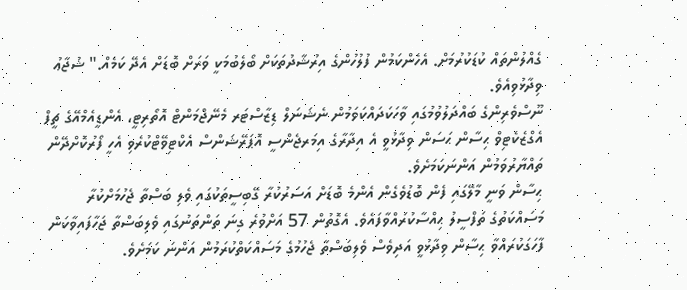ގެއްލުންތައް ކުޑަކުރުމަށް. އެހެންކަމުން ފުލުހުންގެ އިރުޝާދުތަކަށް ބޯލެބުމަކީ ވަރަށް ބޮޑަށް އެދޭ ކަމެއް." ޝުޖާޢު ވިދާޅުވިއެވެ.
ނޫސްވެރިންގެ ބައްދަލުވުމުގައި ވާހަކަދައްކަވަމުން ނެޝަނަލް ޑިޒާސްޓަރ މެނޭޖްމަންޓް އޮތޯރިޓީ، އެންޑީއެމްއޭގެ ޗީފް އެގްޒެކެޓިވް ޙިސާން ޙަސަން ވިދާޅުވީ އެ އިދާރާގެ އިމަރޖެންސީ އޮޕަރޭޝަންސް އެކްޓިވޭޓްކުރެވި އެހީ ފޯރުކޮށްދޭން ތައްޔާރުވަމުން އަންނަކަމަށެވެ.
ޙިސާން ވަނީ މާލޭގައި ފެން ބޮޑުވެގެން އެންމެ ބޮޑަށް އަސަރުކުރާ ގޭބިސީތަކުގައި ވެލި ބަސްތާ ޖެހުމަށްކުރާ މަސައްކަތުގެ ތަފްސީލު ޙިއްސާކުރައްވާފައެވެ. އެގޮތުން 57 އަށްވުރެ ގިނަ ތަންތަނުގައި ވެލިބަސްތާ ޖަހާފައިވާކަން ފާހަގަކުރައްވާ ޙިސާން ވިދާޅުވީ އަދިވެސް ވެލިބަސްތާ ޖެހުމުގެ މަސައްކަތްކުރަމުން އަންނަ ކަމަށެވެ.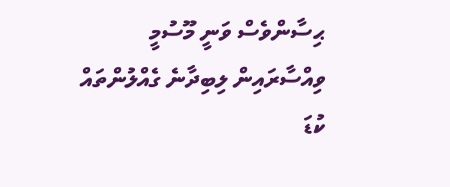ޙިސާންވެސް ވަނީ މޫސުމީ ވިއްސާރައިން ލިބިދާނެ ގެއްލުންތައް ކުޑަ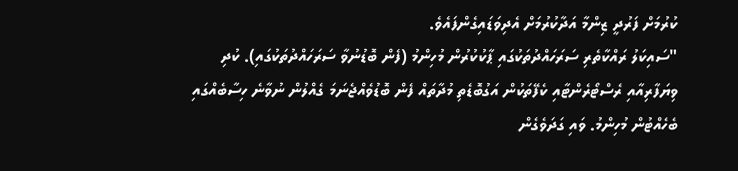ކުރުމަށް ފަރުދީ ޒިންމާ އަދާކުރުމަށް އެދިވަޑައިގެންފައެވެ.
"ސައިކަލު ރައްކާތެރި ސަރަހައްދުތަކުގައި ޕާކުކުރުން މުހިންމު (ފެން ބޮޑުނުވާ ސަރަހައްދުތަކުގައި). ކުދި ވިޔަފާރިއާއި ރެސްޓޯރެންޓާއި ކެފޭތަކުން އަގުބޮޑެތި މުދާތައް ފެން ބޮޑުވެއްޖެނަމަ ގެއްލުން ނުވާނެ ހިސާބެއްގައި ބެހެއްޓުން މުހިންމު. ވައި ގަދަވެގެން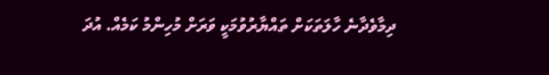ދިމާވެދާނެ ހާލަތަކަށް ތައްޔާރުވުމަކީ ވަރަށް މުހިންމު ކަމެއް. އުދަ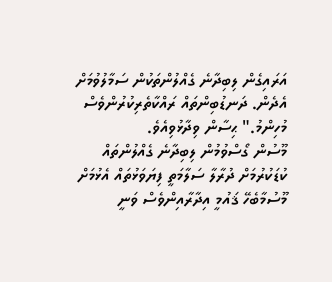އަރައިގެން ލިބިދާނެ ގެއްލުންތަކުން ސަމާލުވުމަށް އެދެން. ދަނޑުބިންތައް ރައްކާތެރިކުރުންވެސް މުހިންމު." ޙިސާން ވިދާޅުވިއެވެ.
މޫސުން ގޯސްވުމުން ލިބިދާނެ ގެއްލުންތައް ކުޑަކުރުމަށް ދުރާލާ ސަލާމަތީ ފިޔަވަޅުތައް އެޅުމަށް މޫސުމާބެހޭ ޤައުމީ އިދާރާއިންވެސް ވަނީ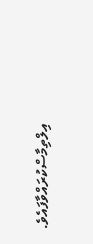އިލްތިމާސްކުރައްވާފައެވެ.